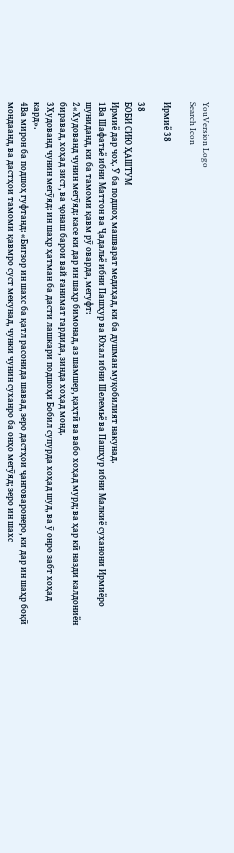YouVersion Logo
Search Icon

Ирмиё 38

38
БОБИ СИЮ ҲАШТУМ
Ирмиё дар чоҳ. Ӯ ба подшоҳ машварат медиҳад, ки ба душман муқобилият накунад.
1Ва Шафатьё ибни Маттон ва Ҷадальё ибни Пашҳур ва Юхал ибни Шелемьё ва Пашҳур ибни Малкиё суханони Ирмиёро шуниданд, ки ба тамоми қавм рӯ оварда, мегуфт:
2«Худованд чунин мегӯяд: касе ки дар ин шаҳр бимонад, аз шамшер, қаҳтӣ ва вабо хоҳад мурд; ва ҳар кӣ назди калдониён биравад, хоҳад зист, ва ҷонаш барои вай ғанимат гардида, зинда хоҳад монд.
3Худованд чунин мегӯяд: ин шаҳр ҳатман ба дасти лашкари подшоҳи Бобил супурда хоҳад шуд, ва ӯ онро забт хоҳад кард».
4Ва мирон ба подшоҳ гуфтанд: «Бигзор ин шахс ба қатл расонида шавад, зеро дастҳои ҷанговаронеро, ки дар ин шаҳр боқӣ мондаанд, ва дастҳои тамоми қавмро суст мекунад, чунки чунин суханро ба онҳо мегӯяд; зеро ин шахс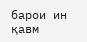барои ин қавм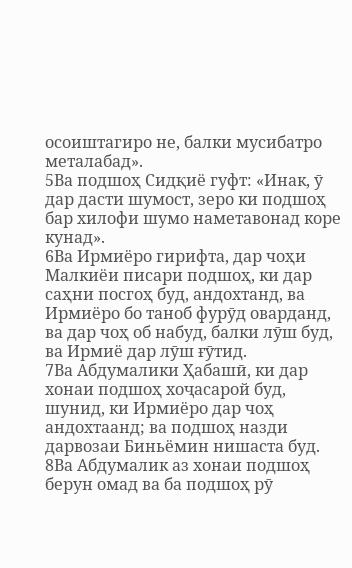осоиштагиро не, балки мусибатро металабад».
5Ва подшоҳ Сидқиё гуфт: «Инак, ӯ дар дасти шумост, зеро ки подшоҳ бар хилофи шумо наметавонад коре кунад».
6Ва Ирмиёро гирифта, дар чоҳи Малкиёи писари подшоҳ, ки дар саҳни посгоҳ буд, андохтанд, ва Ирмиёро бо таноб фурӯд оварданд, ва дар чоҳ об набуд, балки лӯш буд, ва Ирмиё дар лӯш ғӯтид.
7Ва Абдумалики Ҳабашӣ, ки дар хонаи подшоҳ хоҷасарой буд, шунид, ки Ирмиёро дар чоҳ андохтаанд; ва подшоҳ назди дарвозаи Биньёмин нишаста буд.
8Ва Абдумалик аз хонаи подшоҳ берун омад ва ба подшоҳ рӯ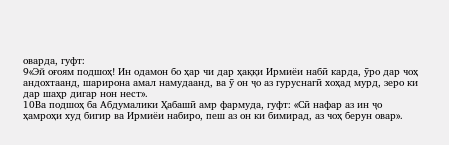оварда, гуфт:
9«Эй оғоям подшоҳ! Ин одамон бо ҳар чи дар ҳаққи Ирмиёи набӣ карда, ӯро дар чоҳ андохтаанд, шарирона амал намудаанд, ва ӯ он ҷо аз гуруснагӣ хоҳад мурд, зеро ки дар шаҳр дигар нон нест».
10Ва подшоҳ ба Абдумалики Ҳабашӣ амр фармуда, гуфт: «Сӣ нафар аз ин ҷо ҳамроҳи худ бигир ва Ирмиёи набиро, пеш аз он ки бимирад, аз чоҳ берун овар».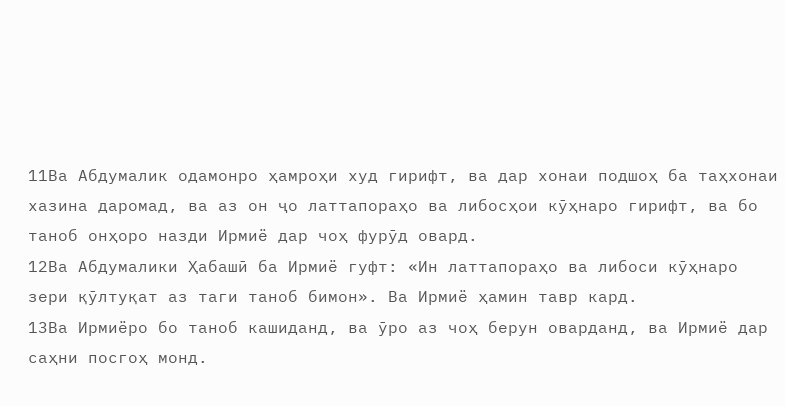11Ва Абдумалик одамонро ҳамроҳи худ гирифт, ва дар хонаи подшоҳ ба таҳхонаи хазина даромад, ва аз он ҷо латтапораҳо ва либосҳои кӯҳнаро гирифт, ва бо таноб онҳоро назди Ирмиё дар чоҳ фурӯд овард.
12Ва Абдумалики Ҳабашӣ ба Ирмиё гуфт: «Ин латтапораҳо ва либоси кӯҳнаро зери қӯлтуқат аз таги таноб бимон». Ва Ирмиё ҳамин тавр кард.
13Ва Ирмиёро бо таноб кашиданд, ва ӯро аз чоҳ берун оварданд, ва Ирмиё дар саҳни посгоҳ монд.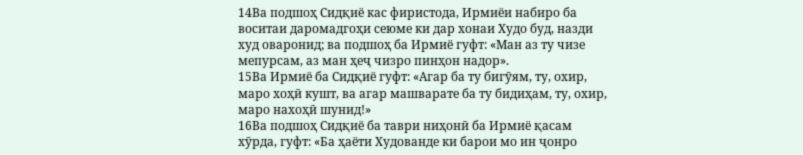14Ва подшоҳ Сидқиё кас фиристода, Ирмиёи набиро ба воситаи даромадгоҳи сеюме ки дар хонаи Худо буд, назди худ оваронид; ва подшоҳ ба Ирмиё гуфт: «Ман аз ту чизе мепурсам, аз ман ҳеҷ чизро пинҳон надор».
15Ва Ирмиё ба Сидқиё гуфт: «Агар ба ту бигӯям, ту, охир, маро хоҳӣ кушт, ва агар машварате ба ту бидиҳам, ту, охир, маро нахоҳӣ шунид!»
16Ва подшоҳ Сидқиё ба таври ниҳонӣ ба Ирмиё қасам хӯрда, гуфт: «Ба ҳаёти Худованде ки барои мо ин ҷонро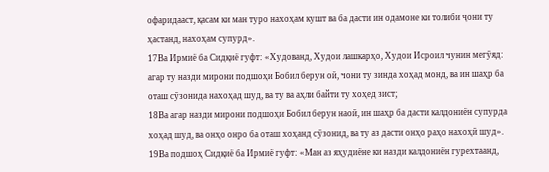офаридааст, қасам ки ман туро нахоҳам кушт ва ба дасти ин одамоне ки толиби ҷони ту ҳастанд, нахоҳам супурд».
17Ва Ирмиё ба Сидқиё гуфт: «Худованд, Худои лашкарҳо, Худои Исроил чунин мегӯяд: агар ту назди мирони подшоҳи Бобил берун оӣ, чони ту зинда хоҳад монд, ва ин шаҳр ба оташ сӯзонида нахоҳад шуд, ва ту ва аҳли байти ту хоҳед зист;
18Ва агар назди мирони подшоҳи Бобил берун наоӣ, ин шаҳр ба дасти калдониён супурда хоҳад шуд, ва онҳо онро ба оташ хоҳанд сӯзонид, ва ту аз дасти онҳо раҳо нахоҳӣ шуд».
19Ва подшоҳ Сидқиё ба Ирмиё гуфт: «Ман аз яҳудиёне ки назди калдониён гурехтаанд,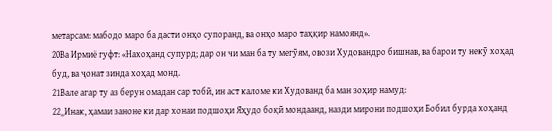метарсам: мабодо маро ба дасти онҳо супоранд, ва онҳо маро таҳқир намоянд».
20Ва Ирмиё гуфт: «Нахоҳанд супурд; дар он чи ман ба ту мегӯям, овози Худовандро бишнав, ва барои ту некӯ хоҳад буд, ва ҷонат зинда хоҳад монд.
21Вале агар ту аз берун омадан сар тобӣ, ин аст каломе ки Худованд ба ман зоҳир намуд:
22„Инак, ҳамаи заноне ки дар хонаи подшоҳи Яҳудо боқӣ мондаанд, назди мирони подшоҳи Бобил бурда хоҳанд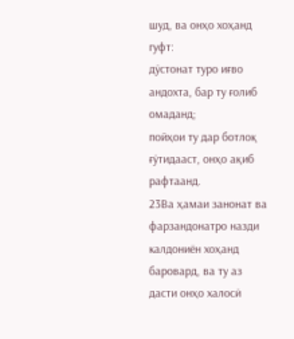шуд, ва онҳо хоҳанд гуфт:
дӯстонат туро иғво андохта, бар ту ғолиб омаданд;
пойҳои ту дар ботлоқ ғӯтидааст, онҳо ақиб рафтаанд.
23Ва ҳамаи занонат ва фарзандонатро назди калдониён хоҳанд баровард, ва ту аз дасти онҳо халосӣ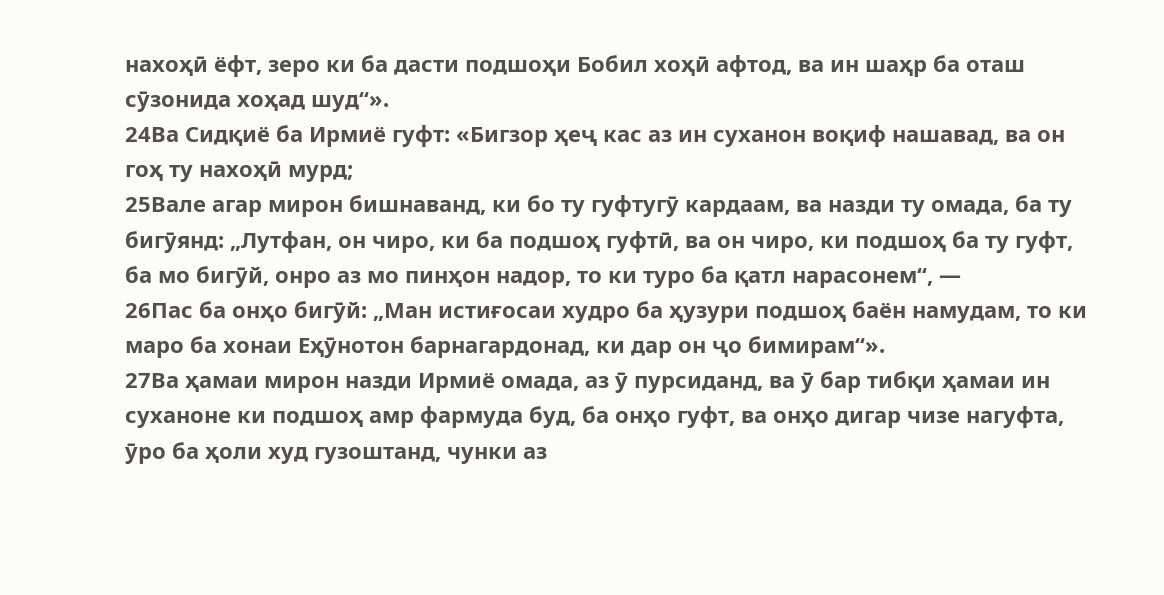нахоҳӣ ёфт, зеро ки ба дасти подшоҳи Бобил хоҳӣ афтод, ва ин шаҳр ба оташ сӯзонида хоҳад шуд“».
24Ва Сидқиё ба Ирмиё гуфт: «Бигзор ҳеҷ кас аз ин суханон воқиф нашавад, ва он гоҳ ту нахоҳӣ мурд;
25Вале агар мирон бишнаванд, ки бо ту гуфтугӯ кардаам, ва назди ту омада, ба ту бигӯянд: „Лутфан, он чиро, ки ба подшоҳ гуфтӣ, ва он чиро, ки подшоҳ ба ту гуфт, ба мо бигӯй, онро аз мо пинҳон надор, то ки туро ба қатл нарасонем“, —
26Пас ба онҳо бигӯй: „Ман истиғосаи худро ба ҳузури подшоҳ баён намудам, то ки маро ба хонаи Еҳӯнотон барнагардонад, ки дар он ҷо бимирам“».
27Ва ҳамаи мирон назди Ирмиё омада, аз ӯ пурсиданд, ва ӯ бар тибқи ҳамаи ин суханоне ки подшоҳ амр фармуда буд, ба онҳо гуфт, ва онҳо дигар чизе нагуфта, ӯро ба ҳоли худ гузоштанд, чунки аз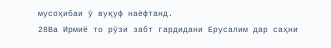мусоҳибаи ӯ вуқуф наёфтанд.
28Ва Ирмиё то рӯзи забт гардидани Ерусалим дар саҳни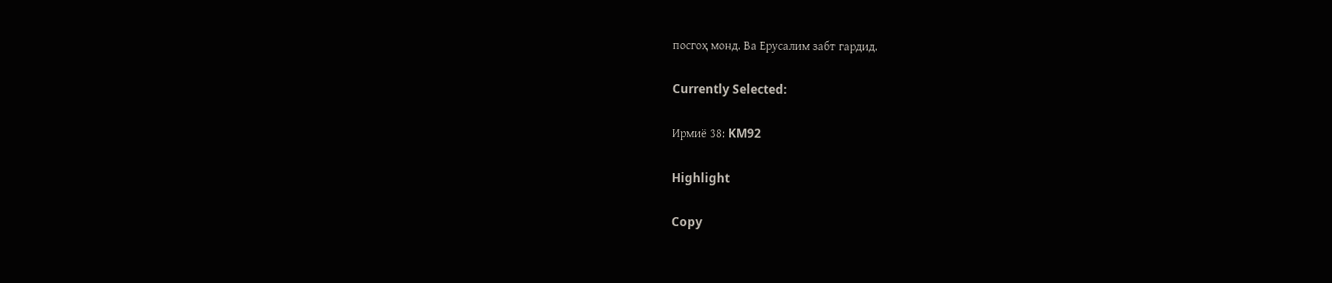посгоҳ монд. Ва Ерусалим забт гардид.

Currently Selected:

Ирмиё 38: KM92

Highlight

Copy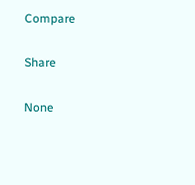Compare

Share

None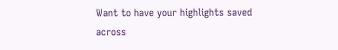Want to have your highlights saved across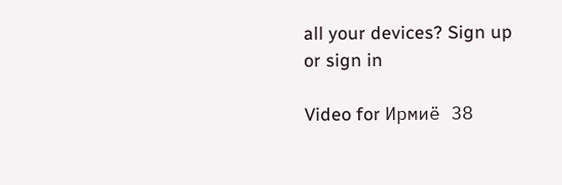all your devices? Sign up or sign in

Video for Ирмиё 38